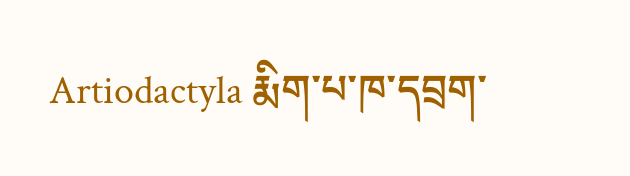Artiodactyla རྨིག་པ་ཁ་དབྲག་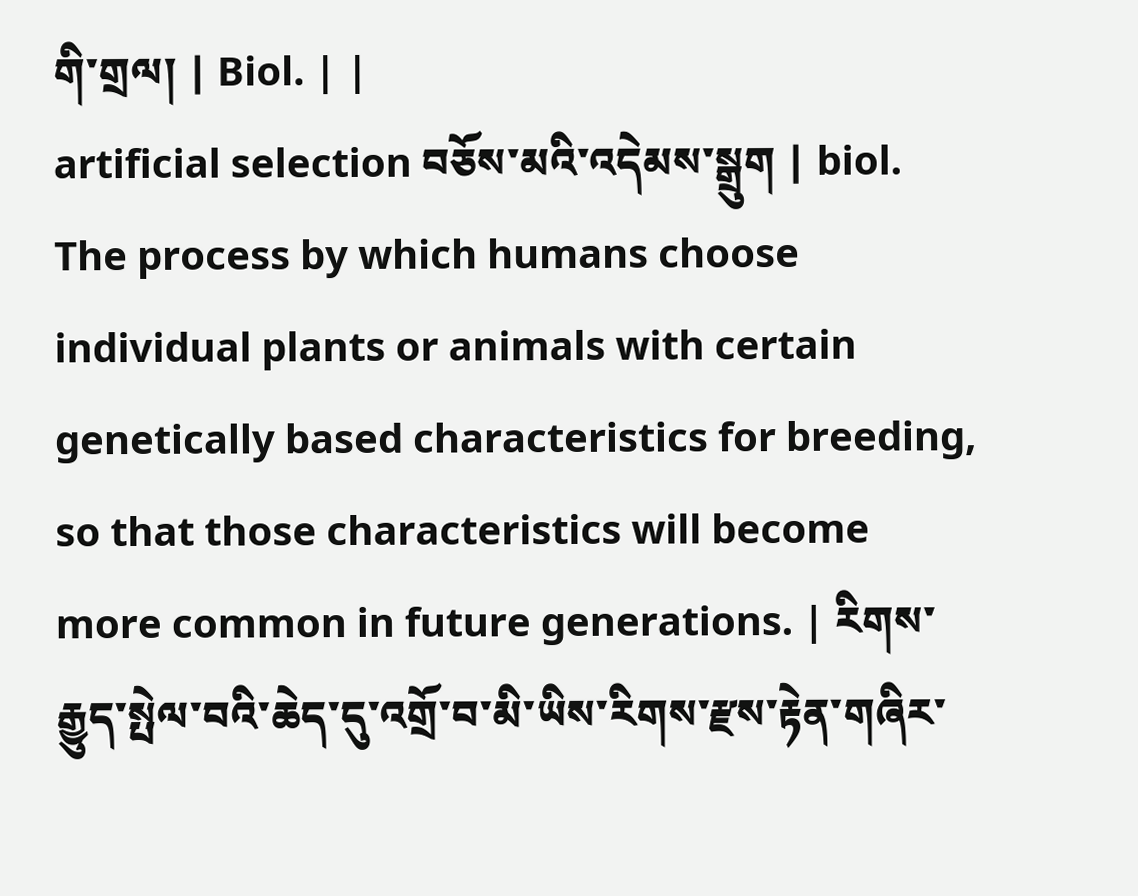གི་གྲལ། | Biol. | |
artificial selection བཅོས་མའི་འདེམས་སྒྲུག | biol. The process by which humans choose individual plants or animals with certain genetically based characteristics for breeding, so that those characteristics will become more common in future generations. | རིགས་རྒྱུད་སྤེལ་བའི་ཆེད་དུ་འགྲོ་བ་མི་ཡིས་རིགས་རྫས་རྟེན་གཞིར་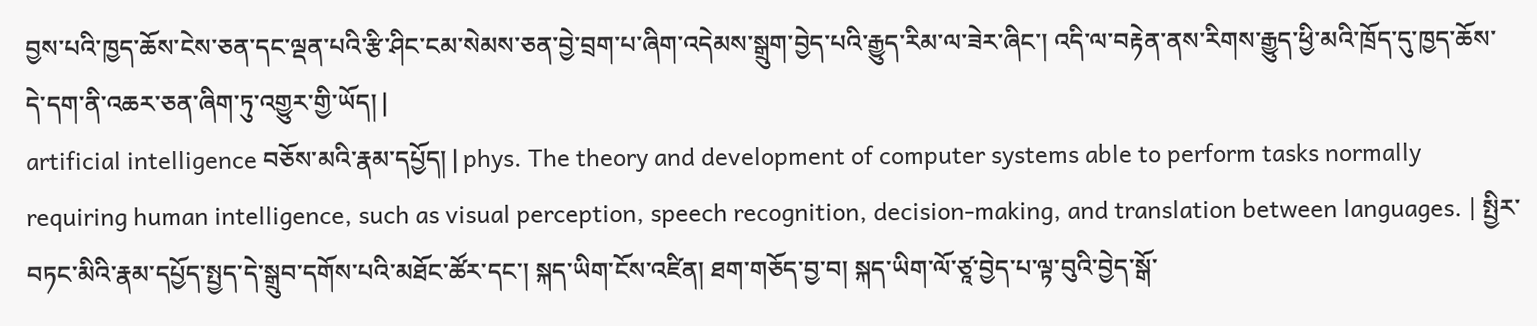བྱས་པའི་ཁྱད་ཆོས་ངེས་ཅན་དང་ལྡན་པའི་རྩི་ཤིང་ངམ་སེམས་ཅན་བྱེ་བྲག་པ་ཞིག་འདེམས་སྒྲུག་བྱེད་པའི་རྒྱུད་རིམ་ལ་ཟེར་ཞིང་། འདི་ལ་བརྟེན་ནས་རིགས་རྒྱུད་ཕྱི་མའི་ཁྲོད་དུ་ཁྱད་ཆོས་དེ་དག་ནི་འཆར་ཅན་ཞིག་ཏུ་འགྱུར་གྱི་ཡོད། |
artificial intelligence བཅོས་མའི་རྣམ་དཔྱོད། | phys. The theory and development of computer systems able to perform tasks normally requiring human intelligence, such as visual perception, speech recognition, decision-making, and translation between languages. | སྤྱིར་བཏང་མིའི་རྣམ་དཔྱོད་སྤྱད་དེ་སྒྲུབ་དགོས་པའི་མཐོང་ཚོར་དང་། སྐད་ཡིག་ངོས་འཛིན། ཐག་གཅོད་བྱ་བ། སྐད་ཡིག་ལོ་ཙཱ་བྱེད་པ་ལྟ་བུའི་བྱེད་སྒོ་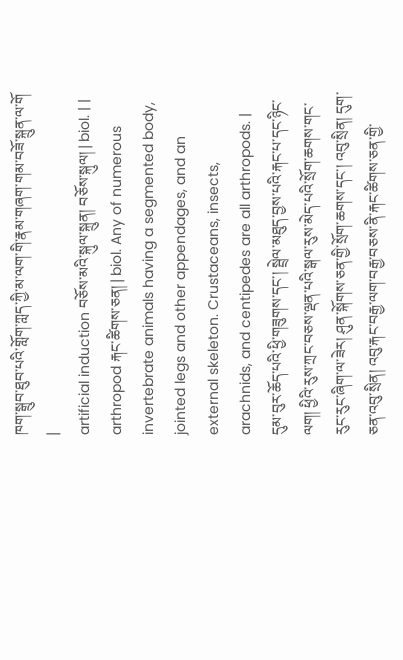ཁག་སྒྲུབ་ཐུབ་པའི་གློག་ཀླད་ཀྱི་མ་ལག་གི་རྣམ་གཞག་གམ་བཟོ་སྐྲུན་ལ་གོ |
artificial induction བཅོས་མའི་སྐུལ་སྐྲུན། བཅོས་སྐུལ། | biol. | |
arthropod རྐང་ཚིགས་ཅན། | biol. Any of numerous invertebrate animals having a segmented body, jointed legs and other appendages, and an external skeleton. Crustaceans, insects, arachnids, and centipedes are all arthropods. | དུམ་བུར་ཆོད་པའི་ཕྱི་གཟུགས་དང་། སྦྲེལ་མཐུད་བྱས་པའི་རྐང་པ་དང་ཉིང་ལག། ཕྱིའི་རུས་ཀྲང་བཅས་ལྡན་པའི་སྒལ་རུས་མེད་པའི་སྲོག་ཆགས་གང་རུང་རུང་ཞིག་ལ་ཟེར། ཤུན་སྐོགས་ཅན་གྱི་སྲོག་ཆགས་དང་། འབུ་སྲིན། དུག་ཅན་འབུ་སྲིན། འབུ་རྐང་བརྒྱ་ལག་བརྒྱ་བཅས་ནི་རྐང་ཚིགས་ཅན་གྱི་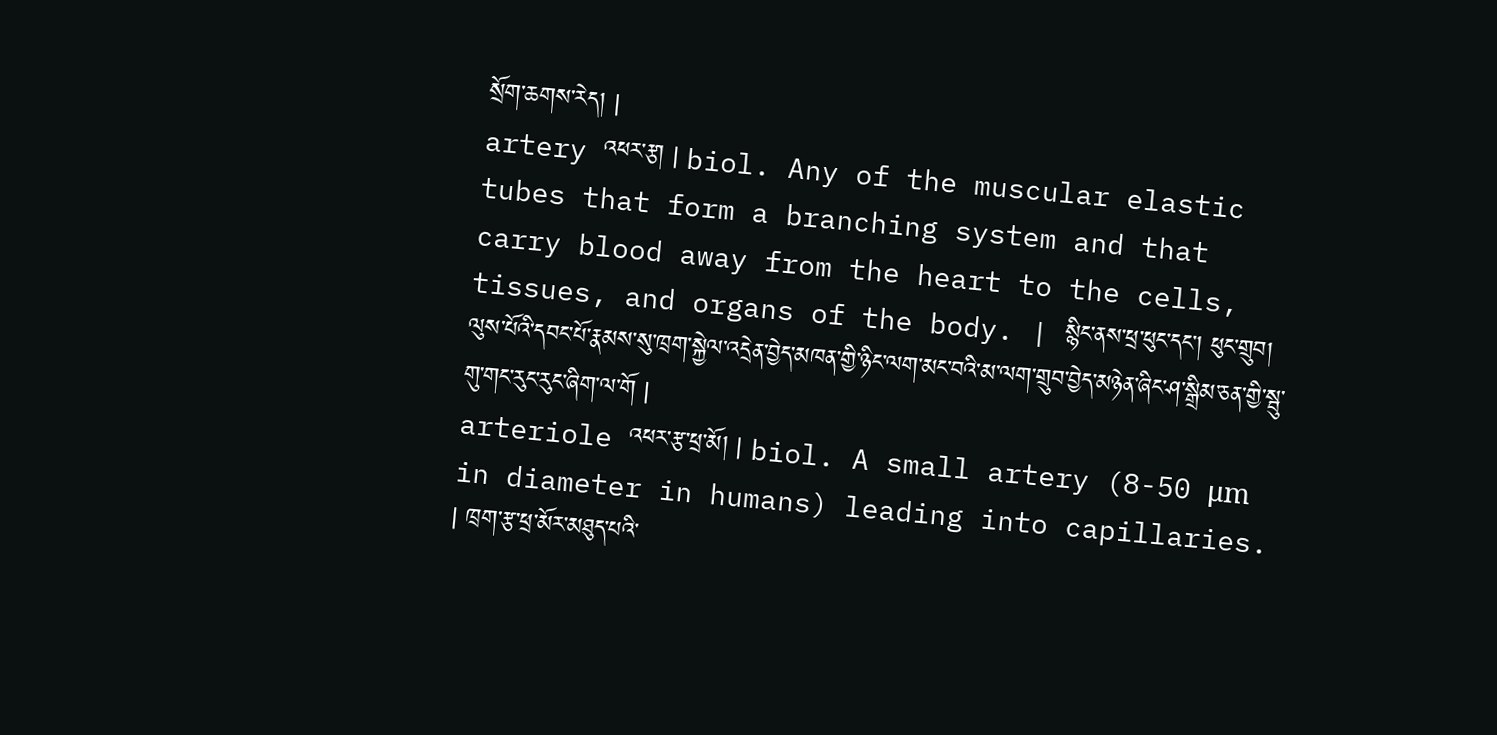སྲོག་ཆགས་རེད། |
artery འཕར་རྩ། | biol. Any of the muscular elastic tubes that form a branching system and that carry blood away from the heart to the cells, tissues, and organs of the body. | སྙིང་ནས་ཕྲ་ཕུང་དང་། ཕུང་གྲུབ། ལུས་པོའི་དབང་པོ་རྣམས་སུ་ཁྲག་སྐྱེལ་འདྲེན་བྱེད་མཁན་གྱི་ཉིང་ལག་མང་བའི་མ་ལག་གྲུབ་བྱེད་མཉེན་ཞིང་ཤ་སྒྲིམ་ཅན་གྱི་སྦུ་གུ་གང་རུང་རུང་ཞིག་ལ་གོ |
arteriole འཕར་རྩ་ཕྲ་མོ། | biol. A small artery (8-50 μm in diameter in humans) leading into capillaries. | ཁྲག་རྩ་ཕྲ་མོར་མཐུད་པའི་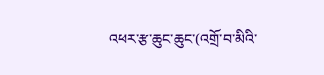འཕར་རྩ་ཆུང་ཆུང་(འགྲོ་བ་མིའི་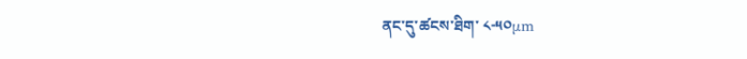ནང་དུ་ཚངས་ཐིག་ ༨-༥༠μm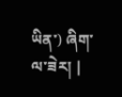ཡིན་) ཞིག་ལ་ཟེར། |